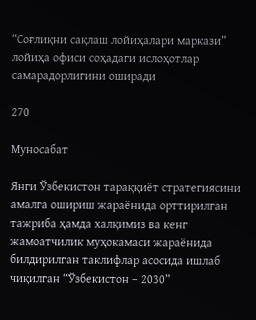“Соғлиқни сақлаш лойиҳалари маркази” лойиҳа офиси соҳадаги ислоҳотлар самарадорлигини оширади

270

Муносабат

Янги Ўзбекистон тараққиёт стратегиясини амалга ошириш жараёнида орттирилган тажриба ҳамда халқимиз ва кенг жамоатчилик муҳокамаси жараёнида билдирилган таклифлар асосида ишлаб чиқилган “Ўзбекистон – 2030”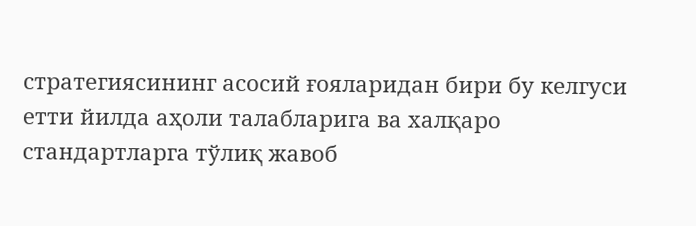стратегиясининг асосий ғояларидан бири бу келгуси етти йилда аҳоли талабларига ва халқаро стандартларга тўлиқ жавоб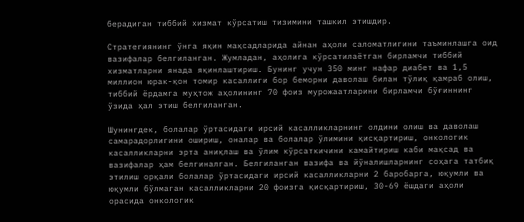берадиган тиббий хизмат кўрсатиш тизимини ташкил этишдир.

Стратегиянинг ўнга яқин мақсадларида айнан аҳоли саломатлигини таъминлашга оид вазифалар белгиланган. Жумладан, аҳолига кўрсатилаётган бирламчи тиббий хизматларни янада яқинлаштириш. Бунинг учун 350 минг нафар диабет ва 1,5 миллион юрак-қон томир касаллиги бор беморни даволаш билан тўлиқ қамраб олиш, тиббий ёрдамга муҳтож аҳолининг 70 фоиз мурожаатларини бирламчи бўғиннинг ўзида ҳал этиш белгиланган.

Шунингдек, болалар ўртасидаги ирсий касалликларнинг олдини олиш ва даволаш самарадорлигини ошириш, оналар ва болалар ўлимини қисқартириш, онкологик касалликларни эрта аниқлаш ва ўлим кўрсаткичини камайтириш каби мақсад ва вазифалар ҳам белгиналган. Белгиланган вазифа ва йўналишларнинг соҳага татбиқ этилиш орқали болалар ўртасидаги ирсий касалликларни 2 баробарга, юқумли ва юқумли бўлмаган касалликларни 20 фоизга қисқартириш, 30-69 ёшдаги аҳоли орасида онкологик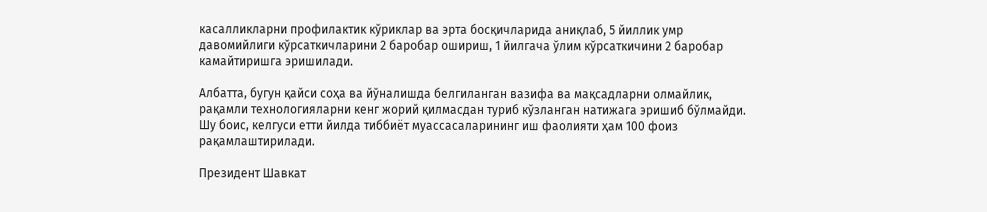касалликларни профилактик кўриклар ва эрта босқичларида аниқлаб, 5 йиллик умр давомийлиги кўрсаткичларини 2 баробар ошириш, 1 йилгача ўлим кўрсаткичини 2 баробар камайтиришга эришилади.

Албатта, бугун қайси соҳа ва йўналишда белгиланган вазифа ва мақсадларни олмайлик, рақамли технологияларни кенг жорий қилмасдан туриб кўзланган натижага эришиб бўлмайди. Шу боис, келгуси етти йилда тиббиёт муассасаларининг иш фаолияти ҳам 100 фоиз рақамлаштирилади.

Президент Шавкат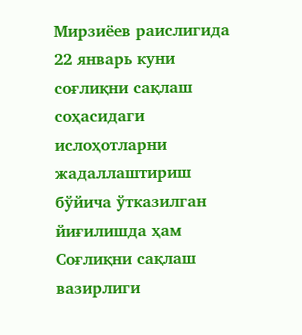Мирзиёев раислигида 22 январь куни соғлиқни сақлаш соҳасидаги ислоҳотларни жадаллаштириш бўйича ўтказилган йиғилишда ҳам Соғлиқни сақлаш вазирлиги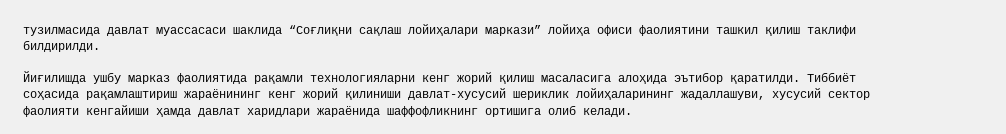тузилмасида давлат муассасаси шаклида “Соғлиқни сақлаш лойиҳалари маркази” лойиҳа офиси фаолиятини ташкил қилиш таклифи билдирилди.

Йиғилишда ушбу марказ фаолиятида рақамли технологияларни кенг жорий қилиш масаласига алоҳида эътибор қаратилди. Тиббиёт соҳасида рақамлаштириш жараёнининг кенг жорий қилиниши давлат-хусусий шериклик лойиҳаларининг жадаллашуви, хусусий сектор фаолияти кенгайиши ҳамда давлат харидлари жараёнида шаффофликнинг ортишига олиб келади.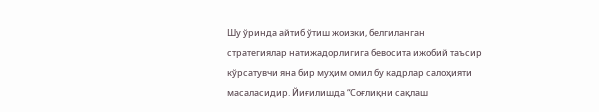Шу ўринда айтиб ўтиш жоизки, белгиланган стратегиялар натижадорлигига бевосита ижобий таъсир кўрсатувчи яна бир муҳим омил бу кадрлар салоҳияти масаласидир. Йиғилишда “Соғлиқни сақлаш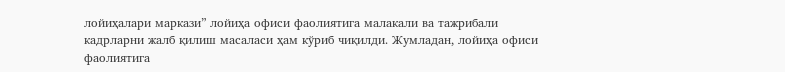лойиҳалари маркази” лойиҳа офиси фаолиятига малакали ва тажрибали кадрларни жалб қилиш масаласи ҳам кўриб чиқилди. Жумладан, лойиҳа офиси фаолиятига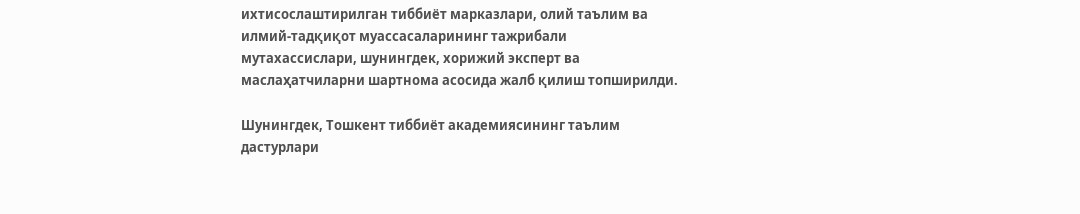ихтисослаштирилган тиббиёт марказлари, олий таълим ва илмий-тадқиқот муассасаларининг тажрибали мутахассислари, шунингдек, хорижий эксперт ва маслаҳатчиларни шартнома асосида жалб қилиш топширилди.

Шунингдек, Тошкент тиббиёт академиясининг таълим дастурлари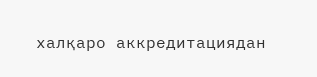халқаро аккредитациядан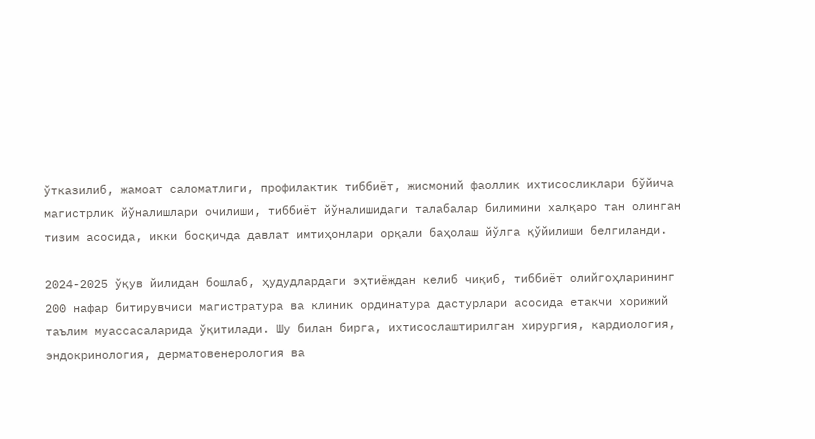ўтказилиб, жамоат саломатлиги, профилактик тиббиёт, жисмоний фаоллик ихтисосликлари бўйича магистрлик йўналишлари очилиши, тиббиёт йўналишидаги талабалар билимини халқаро тан олинган тизим асосида, икки босқичда давлат имтиҳонлари орқали баҳолаш йўлга қўйилиши белгиланди.

2024-2025 ўқув йилидан бошлаб, ҳудудлардаги эҳтиёждан келиб чиқиб, тиббиёт олийгоҳларининг 200 нафар битирувчиси магистратура ва клиник ординатура дастурлари асосида етакчи хорижий таълим муассасаларида ўқитилади. Шу билан бирга, ихтисослаштирилган хирургия, кардиология, эндокринология, дерматовенерология ва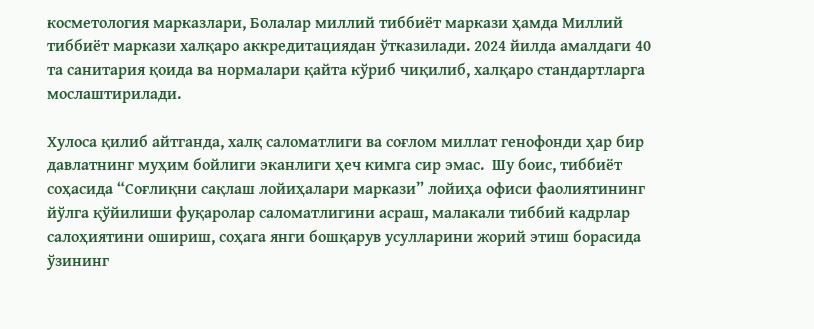косметология марказлари, Болалар миллий тиббиёт маркази ҳамда Миллий тиббиёт маркази халқаро аккредитациядан ўтказилади. 2024 йилда амалдаги 40 та санитария қоида ва нормалари қайта кўриб чиқилиб, халқаро стандартларга мослаштирилади.

Хулоса қилиб айтганда, халқ саломатлиги ва соғлом миллат генофонди ҳар бир давлатнинг муҳим бойлиги эканлиги ҳеч кимга сир эмас.  Шу боис, тиббиёт соҳасида “Соғлиқни сақлаш лойиҳалари маркази” лойиҳа офиси фаолиятининг йўлга қўйилиши фуқаролар саломатлигини асраш, малакали тиббий кадрлар салоҳиятини ошириш, соҳага янги бошқарув усулларини жорий этиш борасида ўзининг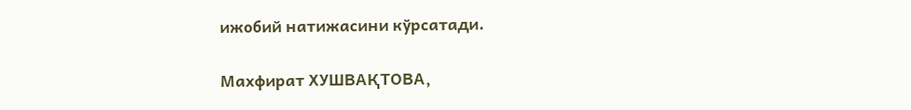ижобий натижасини кўрсатади.

Махфират ХУШВАҚТОВА,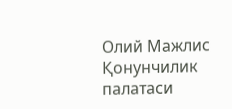Олий Мажлис Қонунчилик палатаси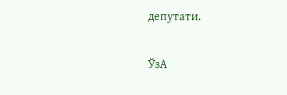депутати.

ЎзА